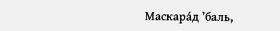Маскара́д ’баль,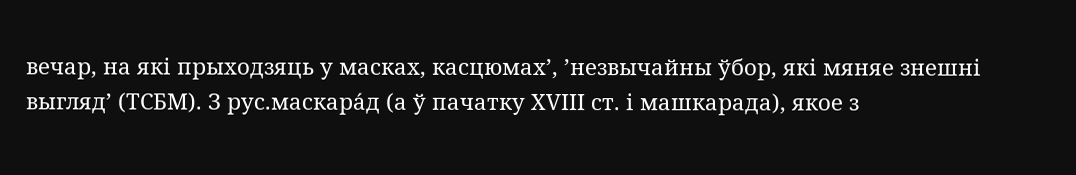вечар, на які прыходзяць у масках, касцюмах’, ’незвычайны ўбор, які мяняе знешні выгляд’ (ТСБМ). З рус.маскара́д (а ў пачатку XVIII ст. і машкарада), якое з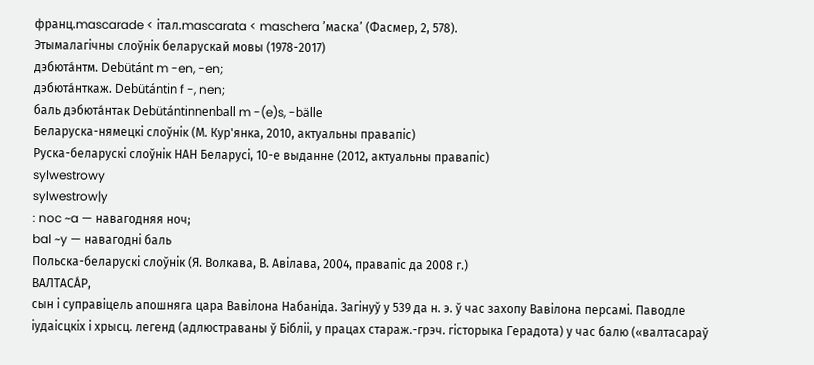франц.mascarade < італ.mascarata < maschera ’маска’ (Фасмер, 2, 578).
Этымалагічны слоўнік беларускай мовы (1978-2017)
дэбюта́нтм. Debütánt m -en, -en;
дэбюта́нткаж. Debütántin f -, nen;
баль дэбюта́нтак Debütántinnenball m -(e)s, -bälle
Беларуска-нямецкі слоўнік (М. Кур'янка, 2010, актуальны правапіс)
Руска-беларускі слоўнік НАН Беларусі, 10-е выданне (2012, актуальны правапіс)
sylwestrowy
sylwestrow|y
: noc ~a — навагодняя ноч;
bal ~y — навагодні баль
Польска-беларускі слоўнік (Я. Волкава, В. Авілава, 2004, правапіс да 2008 г.)
ВАЛТАСА́Р,
сын і суправіцель апошняга цара Вавілона Набаніда. Загінуў у 539 да н. э. ў час захопу Вавілона персамі. Паводле іудаісцкіх і хрысц. легенд (адлюстраваны ў Бібліі, у працах стараж.-грэч. гісторыка Герадота) у час балю («валтасараў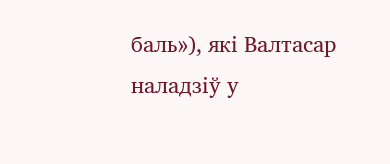баль»), які Валтасар наладзіў у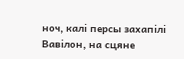ноч, калі персы захапілі Вавілон, на сцяне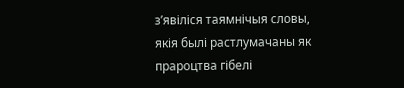з’явіліся таямнічыя словы, якія былі растлумачаны як прароцтва гібелі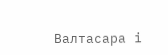Валтасара і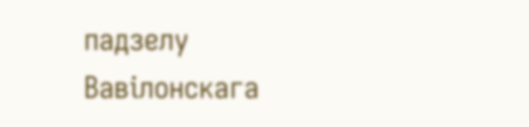падзелу Вавілонскага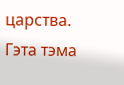царства. Гэта тэма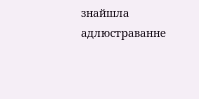знайшла адлюстраванне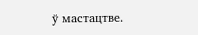ў мастацтве.